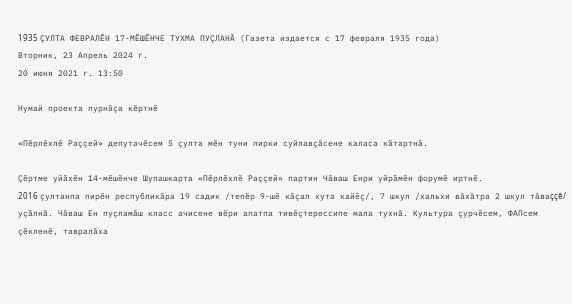1935 ÇУЛТА ФЕВРАЛĔН 17-МĔШĔНЧЕ ТУХМА ПУÇЛАНĂ (Газета издается с 17 февраля 1935 года)
Вторник, 23 Апрель 2024 г.
20 июня 2021 г. 13:50

Нумай проекта пурнăçа кĕртнĕ

«Пĕрлĕхлĕ Раççей» депутачĕсем 5 çулта мĕн туни пирки суйлавçăсене каласа кăтартнă.

Çĕртме уйăхĕн 14-мĕшĕнче Шупашкарта «Пĕрлĕхлĕ Раççей» партин Чăваш Енри уйрăмĕн форумĕ иртнĕ.
2016 çултанпа пирĕн республикăра 19 садик /тепĕр 9-шĕ кăçал хута кайĕç/, 7 шкул /хальхи вăхăтра 2 шкул тăваççĕ/ уçăлнă. Чăваш Ен пуçламăш класс ачисене вĕри апатпа тивĕçтерессипе мала тухнă. Культура çурчĕсем, ФАПсем çĕкленĕ, тавралăха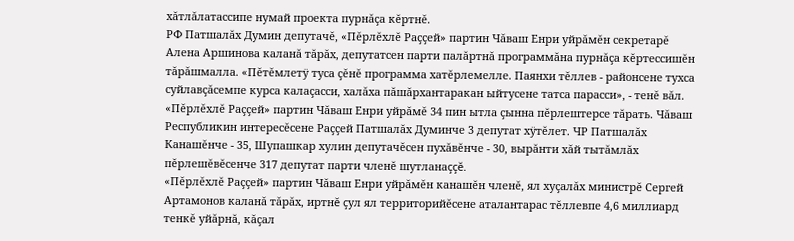хăтлăлатассипе нумай проекта пурнăçа кĕртнĕ.
РФ Патшалăх Думин депутачĕ, «Пĕрлĕхлĕ Раççей» партин Чăваш Енри уйрăмĕн секретарĕ Алена Аршинова каланă тăрăх, депутатсен парти палăртнă программăна пурнăçа кĕртессишĕн тăрăшмалла. «Пĕтĕмлетÿ туса çĕнĕ программа хатĕрлемелле. Паянхи тĕллев - районсене тухса суйлавçăсемпе курса калаçасси, халăха пăшăрхантаракан ыйтусене татса парасси», - тенĕ вăл.
«Пĕрлĕхлĕ Раççей» партин Чăваш Енри уйрăмĕ 34 пин ытла çынна пĕрлештерсе тăрать. Чăваш Республикин интересĕсене Раççей Патшалăх Думинче 3 депутат хÿтĕлет. ЧР Патшалăх Канашĕнче - 35, Шупашкар хулин депутачĕсен пухăвĕнче - 30, вырăнти хăй тытăмлăх пĕрлешĕвĕсенче 317 депутат парти членĕ шутланаççĕ.
«Пĕрлĕхлĕ Раççей» партин Чăваш Енри уйрăмĕн канашĕн членĕ, ял хуçалăх министрĕ Сергей Артамонов каланă тăрăх, иртнĕ çул ял территорийĕсене аталантарас тĕллевпе 4,6 миллиард тенкĕ уйăрнă, кăçал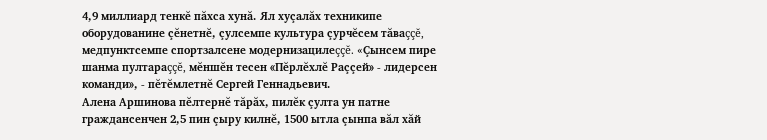4,9 миллиард тенкĕ пăхса хунă. Ял хуçалăх техникипе оборудованине çĕнетнĕ, çулсемпе культура çурчĕсем тăваççĕ, медпунктсемпе спортзалсене модернизацилеççĕ. «Çынсем пире шанма пултараççĕ, мĕншĕн тесен «Пĕрлĕхлĕ Раççей» - лидерсен команди», - пĕтĕмлетнĕ Сергей Геннадьевич.
Алена Аршинова пĕлтернĕ тăрăх, пилĕк çулта ун патне граждансенчен 2,5 пин çыру килнĕ, 1500 ытла çынпа вăл хăй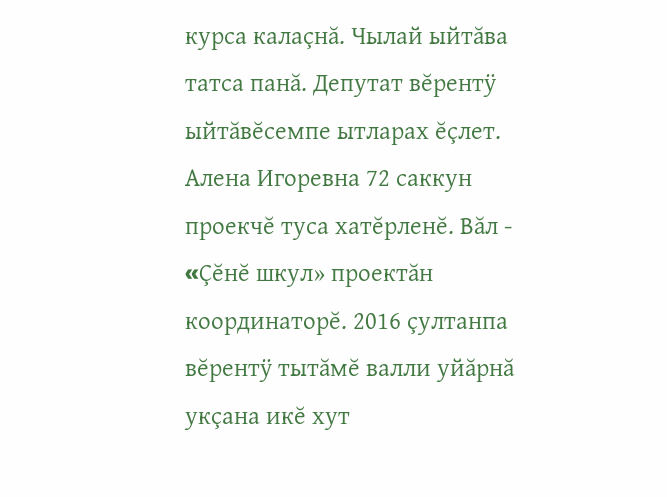курса калаçнă. Чылай ыйтăва татса панă. Депутат вĕрентÿ ыйтăвĕсемпе ытларах ĕçлет. Алена Игоревна 72 саккун проекчĕ туса хатĕрленĕ. Вăл - «Çĕнĕ шкул» проектăн координаторĕ. 2016 çултанпа вĕрентÿ тытăмĕ валли уйăрнă укçана икĕ хут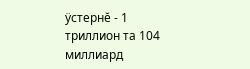ÿстернĕ - 1 триллион та 104 миллиард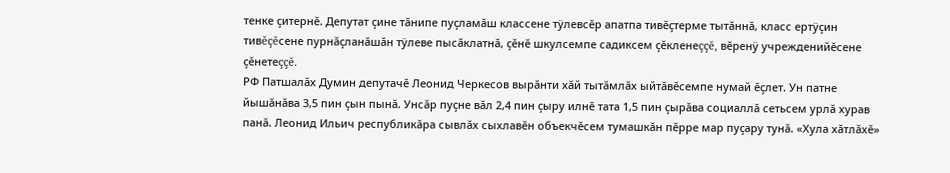тенке çитернĕ. Депутат çине тăнипе пуçламăш классене тÿлевсĕр апатпа тивĕçтерме тытăннă, класс ертÿçин тивĕçĕсене пурнăçланăшăн тÿлеве пысăклатнă, çĕнĕ шкулсемпе садиксем çĕкленеççĕ, вĕренÿ учрежденийĕсене çĕнетеççĕ.
РФ Патшалăх Думин депутачĕ Леонид Черкесов вырăнти хăй тытăмлăх ыйтăвĕсемпе нумай ĕçлет. Ун патне йышăнăва 3,5 пин çын пынă. Унсăр пуçне вăл 2,4 пин çыру илнĕ тата 1,5 пин çырăва социаллă сетьсем урлă хурав панă. Леонид Ильич республикăра сывлăх сыхлавĕн объекчĕсем тумашкăн пĕрре мар пуçару тунă. «Хула хăтлăхĕ»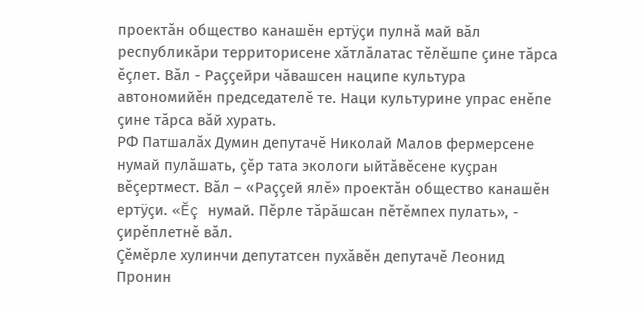проектăн общество канашĕн ертÿçи пулнă май вăл республикăри территорисене хăтлăлатас тĕлĕшпе çине тăрса ĕçлет. Вăл - Раççейри чăвашсен наципе культура автономийĕн председателĕ те. Наци культурине упрас енĕпе çине тăрса вăй хурать.
РФ Патшалăх Думин депутачĕ Николай Малов фермерсене нумай пулăшать, çĕр тата экологи ыйтăвĕсене куçран вĕçертмест. Вăл – «Раççей ялĕ» проектăн общество канашĕн ертÿçи. «Ĕç нумай. Пĕрле тăрăшсан пĕтĕмпех пулать», - çирĕплетнĕ вăл.
Çĕмĕрле хулинчи депутатсен пухăвĕн депутачĕ Леонид Пронин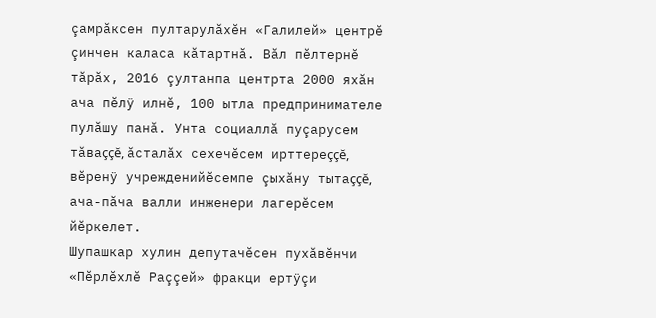çамрăксен пултарулăхĕн «Галилей» центрĕ çинчен каласа кăтартнă. Вăл пĕлтернĕ тăрăх, 2016 çултанпа центрта 2000 яхăн ача пĕлÿ илнĕ, 100 ытла предпринимателе пулăшу панă. Унта социаллă пуçарусем тăваççĕ, ăсталăх сехечĕсем ирттереççĕ, вĕренÿ учрежденийĕсемпе çыхăну тытаççĕ, ача-пăча валли инженери лагерĕсем йĕркелет.
Шупашкар хулин депутачĕсен пухăвĕнчи «Пĕрлĕхлĕ Раççей» фракци ертÿçи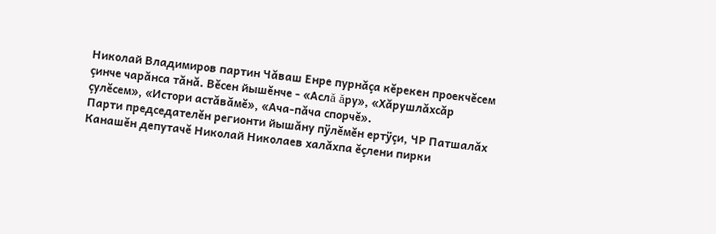Николай Владимиров партин Чăваш Енре пурнăçа кĕрекен проекчĕсем çинче чарăнса тăнă. Вĕсен йышĕнче - «Аслă ăру», «Хăрушлăхсăр çулĕсем», «Истори астăвăмĕ», «Ача-пăча спорчĕ».
Парти председателĕн регионти йышăну пÿлĕмĕн ертÿçи, ЧР Патшалăх Канашĕн депутачĕ Николай Николаев халăхпа ĕçлени пирки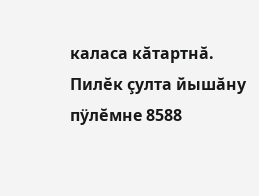каласа кăтартнă. Пилĕк çулта йышăну пÿлĕмне 8588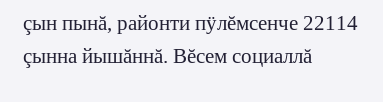çын пынă, районти пÿлĕмсенче 22114 çынна йышăннă. Вĕсем социаллă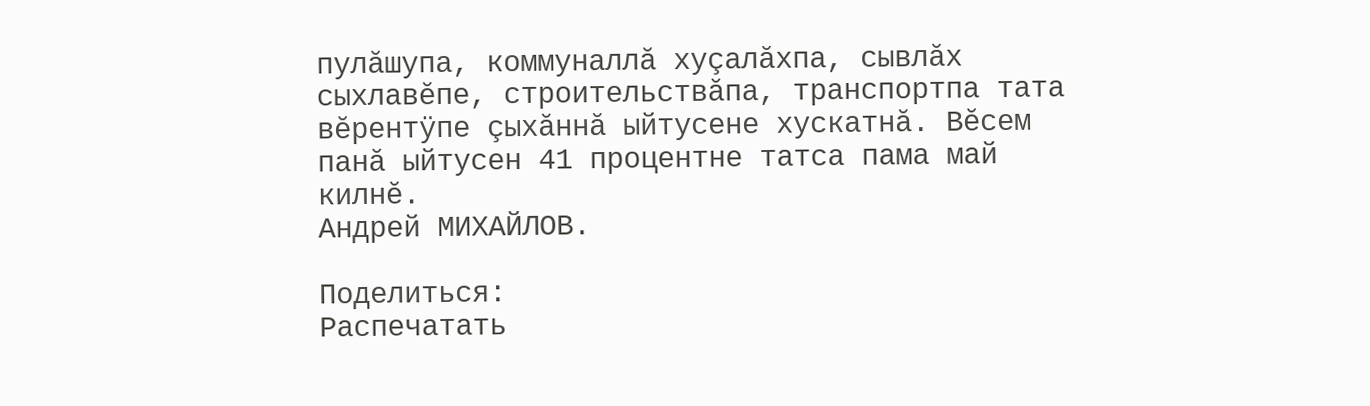пулăшупа, коммуналлă хуçалăхпа, сывлăх сыхлавĕпе, строительствăпа, транспортпа тата вĕрентÿпе çыхăннă ыйтусене хускатнă. Вĕсем панă ыйтусен 41 процентне татса пама май килнĕ.
Андрей МИХАЙЛОВ.

Поделиться:
Распечатать